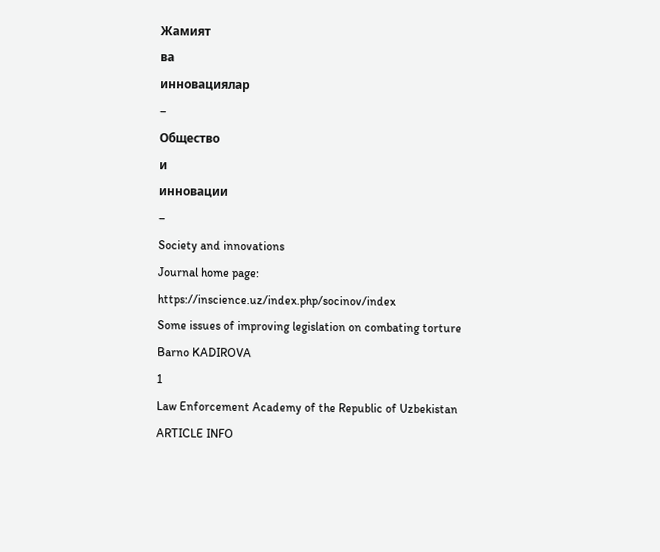Жамият
ва
инновациялар
–
Общество
и
инновации
–
Society and innovations
Journal home page:
https://inscience.uz/index.php/socinov/index
Some issues of improving legislation on combating torture
Barno KADIROVA
1
Law Enforcement Academy of the Republic of Uzbekistan
ARTICLE INFO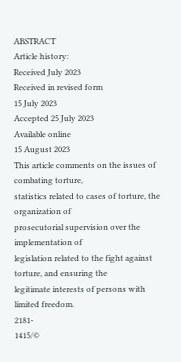ABSTRACT
Article history:
Received July 2023
Received in revised form
15 July 2023
Accepted 25 July 2023
Available online
15 August 2023
This article comments on the issues of combating torture,
statistics related to cases of torture, the organization of
prosecutorial supervision over the implementation of
legislation related to the fight against torture, and ensuring the
legitimate interests of persons with limited freedom.
2181-
1415/©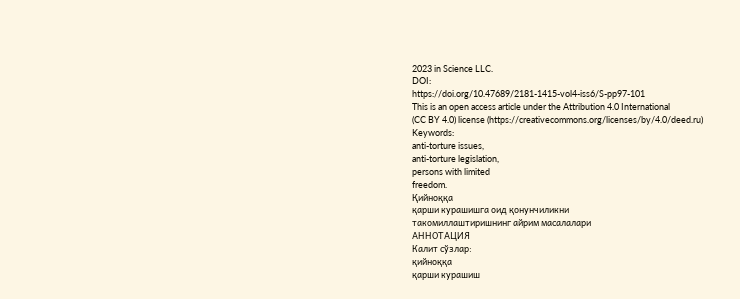2023 in Science LLC.
DOI:
https://doi.org/10.47689/2181-1415-vol4-iss6/S-pp97-101
This is an open access article under the Attribution 4.0 International
(CC BY 4.0) license (https://creativecommons.org/licenses/by/4.0/deed.ru)
Keywords:
anti-torture issues,
anti-torture legislation,
persons with limited
freedom.
Қийноққа
қарши курашишга оид қонунчиликни
такомиллаштиришнинг айрим масалалари
АННОТАЦИЯ
Калит сўзлар:
қийноққа
қарши курашиш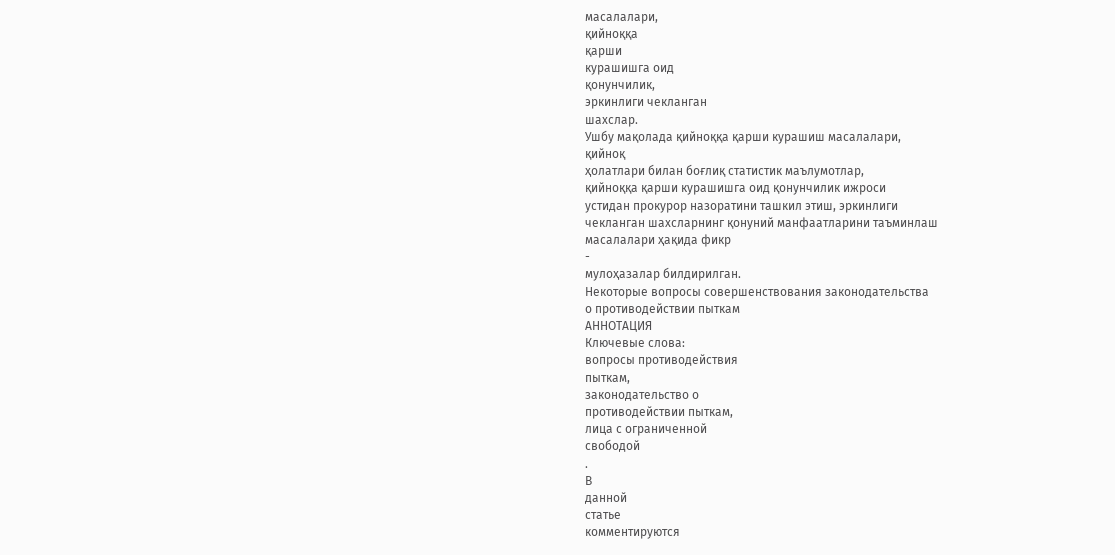масалалари,
қийноққа
қарши
курашишга оид
қонунчилик,
эркинлиги чекланган
шахслар.
Ушбу мақолада қийноққа қарши курашиш масалалари,
қийноқ
ҳолатлари билан боғлиқ статистик маълумотлар,
қийноққа қарши курашишга оид қонунчилик ижроси
устидан прокурор назоратини ташкил этиш, эркинлиги
чекланган шахсларнинг қонуний манфаатларини таъминлаш
масалалари ҳақида фикр
-
мулоҳазалар билдирилган.
Некоторые вопросы совершенствования законодательства
о противодействии пыткам
АННОТАЦИЯ
Ключевые слова:
вопросы противодействия
пыткам,
законодательство о
противодействии пыткам,
лица с ограниченной
свободой
.
В
данной
статье
комментируются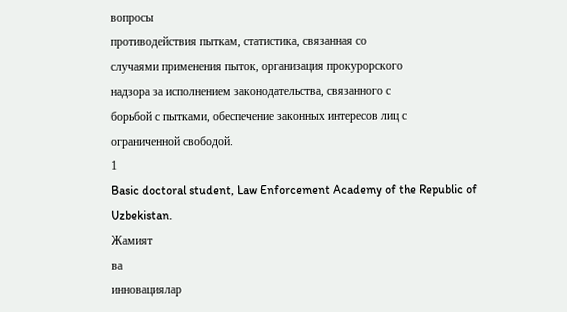вопросы
противодействия пыткам, статистика, связанная со
случаями применения пыток, организация прокурорского
надзора за исполнением законодательства, связанного с
борьбой с пытками, обеспечение законных интересов лиц с
ограниченной свободой.
1
Basic doctoral student, Law Enforcement Academy of the Republic of Uzbekistan.
Жамият
ва
инновациялар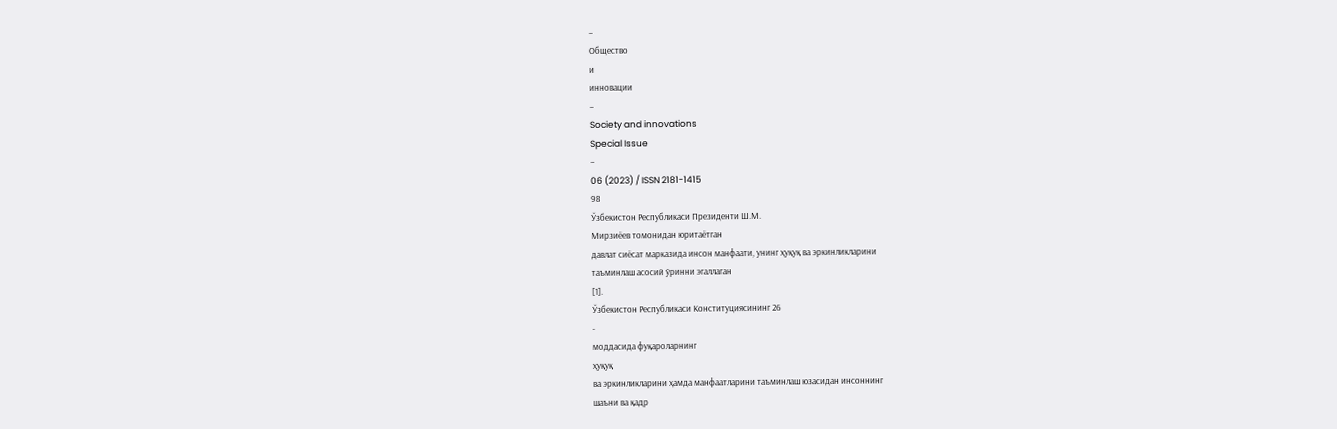–
Общество
и
инновации
–
Society and innovations
Special Issue
–
06 (2023) / ISSN 2181-1415
98
Ўзбекистон Республикаси Президенти Ш.М.
Мирзиёев томонидан юритаётган
давлат сиёсат марказида инсон манфаати, унинг ҳуқуқ ва эркинликларини
таъминлаш асосий ўринни эгаллаган
[1].
Ўзбекистон Республикаси Конституциясининг 26
-
моддасида фуқароларнинг
ҳуқуқ
ва эркинликларини ҳамда манфаатларини таъминлаш юзасидан инсоннинг
шаъни ва қадр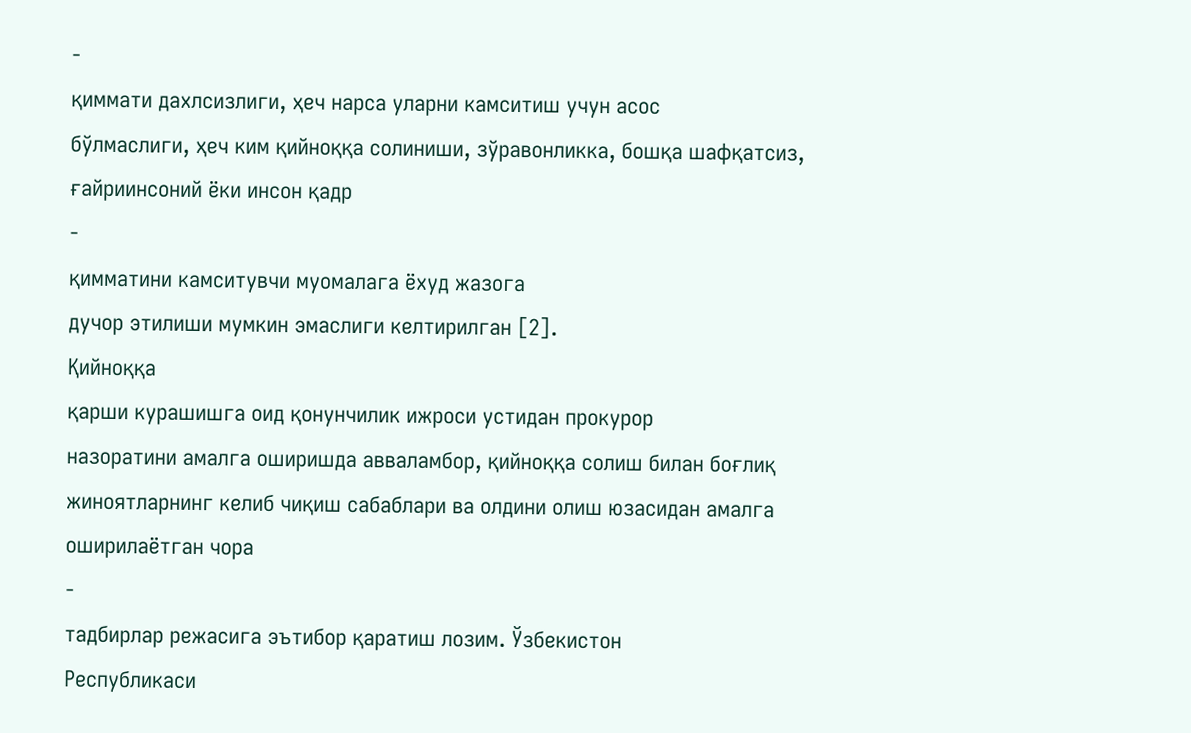-
қиммати дахлсизлиги, ҳеч нарса уларни камситиш учун асос
бўлмаслиги, ҳеч ким қийноққа солиниши, зўравонликка, бошқа шафқатсиз,
ғайриинсоний ёки инсон қадр
-
қимматини камситувчи муомалага ёхуд жазога
дучор этилиши мумкин эмаслиги келтирилган [2].
Қийноққа
қарши курашишга оид қонунчилик ижроси устидан прокурор
назоратини амалга оширишда авваламбор, қийноққа солиш билан боғлиқ
жиноятларнинг келиб чиқиш сабаблари ва олдини олиш юзасидан амалга
оширилаётган чора
-
тадбирлар режасига эътибор қаратиш лозим. Ўзбекистон
Республикаси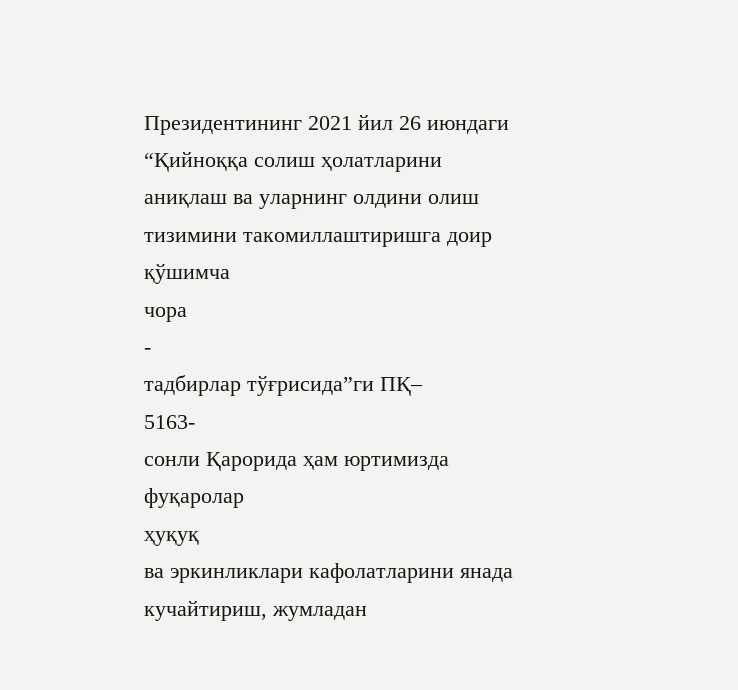Президентининг 2021 йил 26 июндаги “Қийноққа солиш ҳолатларини
аниқлаш ва уларнинг олдини олиш тизимини такомиллаштиришга доир қўшимча
чора
-
тадбирлар тўғрисида”ги ПҚ–
5163-
сонли Қарорида ҳам юртимизда фуқаролар
ҳуқуқ
ва эркинликлари кафолатларини янада кучайтириш, жумладан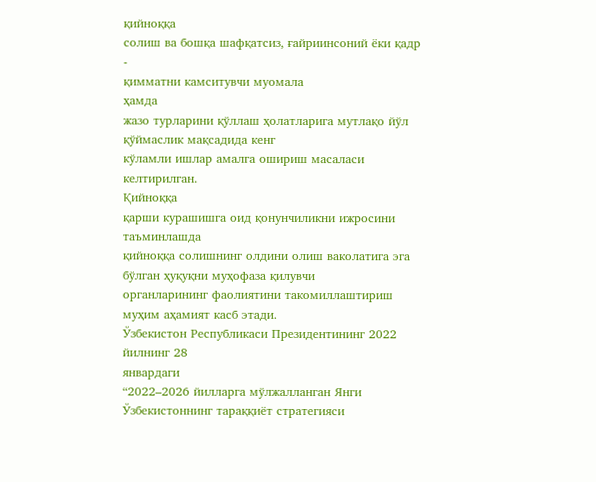қийноққа
солиш ва бошқа шафқатсиз, ғайриинсоний ёки қадр
-
қимматни камситувчи муомала
ҳамда
жазо турларини қўллаш ҳолатларига мутлақо йўл қўймаслик мақсадида кенг
кўламли ишлар амалга ошириш масаласи келтирилган.
Қийноққа
қарши курашишга оид қонунчиликни ижросини таъминлашда
қийноққа солишнинг олдини олиш ваколатига эга бўлган ҳуқуқни муҳофаза қилувчи
органларининг фаолиятини такомиллаштириш муҳим аҳамият касб этади.
Ўзбекистон Республикаси Президентининг 2022 йилнинг 28
январдаги
“2022–2026 йилларга мўлжалланган Янги Ўзбекистоннинг тараққиёт стратегияси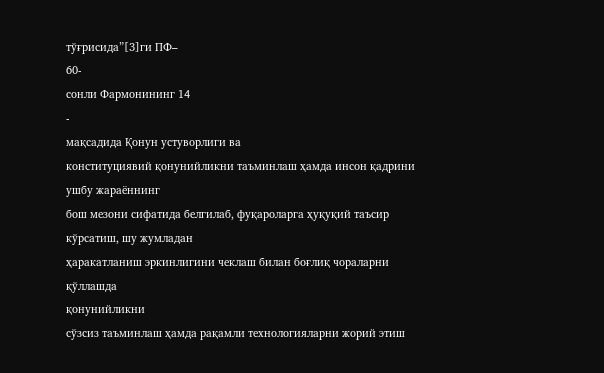тўғрисида”[3]ги ПФ–
60-
сонли Фармонининг 14
-
мақсадида Қонун устуворлиги ва
конституциявий қонунийликни таъминлаш ҳамда инсон қадрини ушбу жараённинг
бош мезони сифатида белгилаб, фуқароларга ҳуқуқий таъсир кўрсатиш, шу жумладан
ҳаракатланиш эркинлигини чеклаш билан боғлиқ чораларни қўллашда
қонунийликни
сўзсиз таъминлаш ҳамда рақамли технологияларни жорий этиш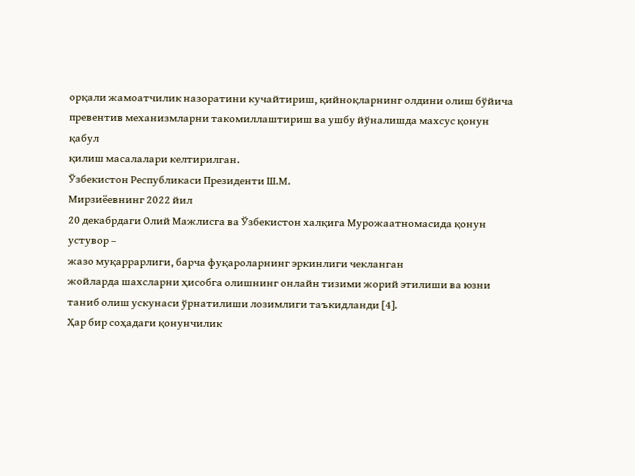орқали жамоатчилик назоратини кучайтириш, қийноқларнинг олдини олиш бўйича
превентив механизмларни такомиллаштириш ва ушбу йўналишда махсус қонун
қабул
қилиш масалалари келтирилган.
Ўзбекистон Республикаси Президенти Ш.М.
Мирзиёевнинг 2022 йил
20 декабрдаги Олий Мажлисга ва Ўзбекистон халқига Мурожаатномасида қонун
устувор –
жазо муқаррарлиги, барча фуқароларнинг эркинлиги чекланган
жойларда шахсларни ҳисобга олишнинг онлайн тизими жорий этилиши ва юзни
таниб олиш ускунаси ўрнатилиши лозимлиги таъкидланди [4].
Ҳар бир соҳадаги қонунчилик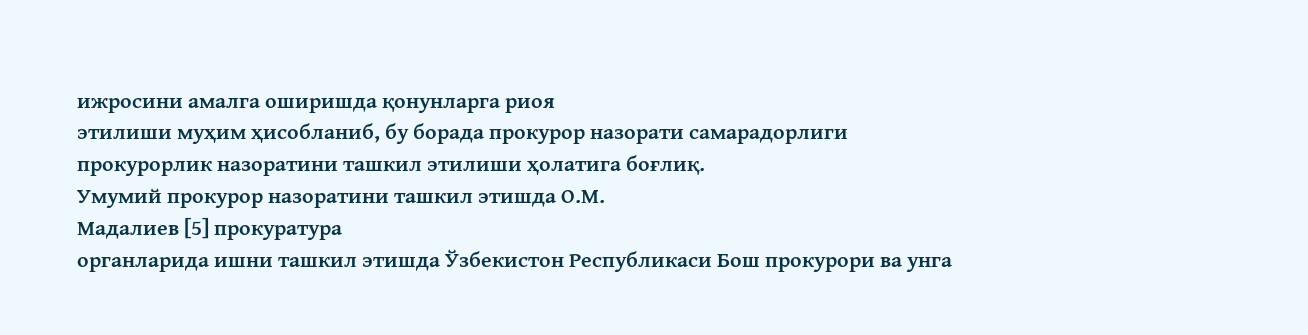ижросини амалга оширишда қонунларга риоя
этилиши муҳим ҳисобланиб, бу борада прокурор назорати самарадорлиги
прокурорлик назоратини ташкил этилиши ҳолатига боғлиқ.
Умумий прокурор назоратини ташкил этишда О.М.
Мадалиев [5] прокуратура
органларида ишни ташкил этишда Ўзбекистон Республикаси Бош прокурори ва унга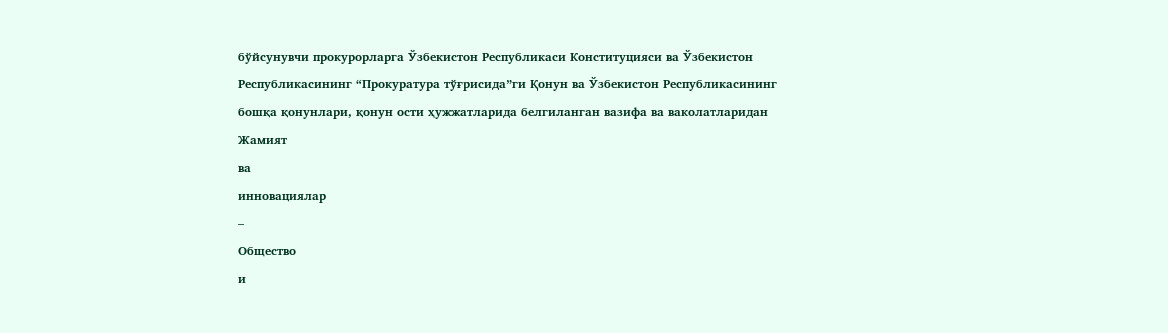бўйсунувчи прокурорларга Ўзбекистон Республикаси Конституцияси ва Ўзбекистон
Республикасининг “Прокуратура тўғрисида”ги Қонун ва Ўзбекистон Республикасининг
бошқа қонунлари, қонун ости ҳужжатларида белгиланган вазифа ва ваколатларидан
Жамият
ва
инновациялар
–
Общество
и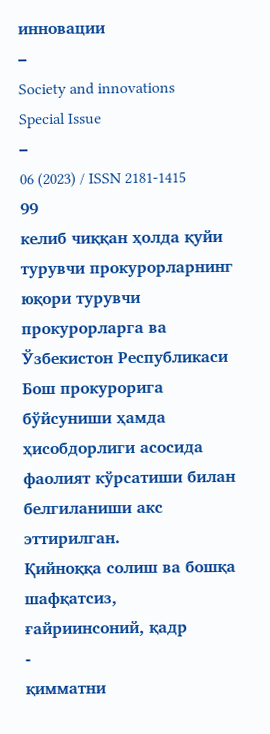инновации
–
Society and innovations
Special Issue
–
06 (2023) / ISSN 2181-1415
99
келиб чиққан ҳолда қуйи турувчи прокурорларнинг юқори турувчи прокурорларга ва
Ўзбекистон Республикаси Бош прокурорига бўйсуниши ҳамда ҳисобдорлиги асосида
фаолият кўрсатиши билан белгиланиши акс эттирилган.
Қийноққа солиш ва бошқа шафқатсиз, ғайриинсоний, қадр
-
қимматни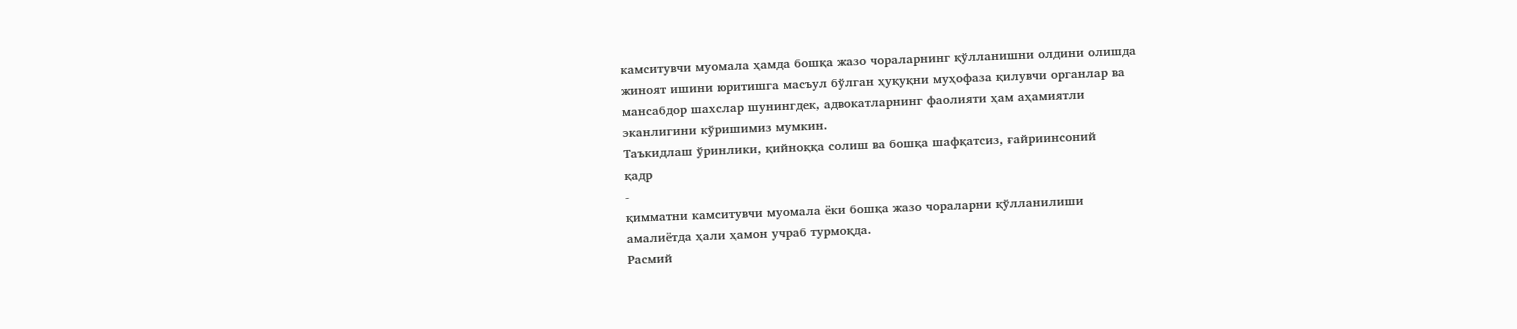камситувчи муомала ҳамда бошқа жазо чораларнинг қўлланишни олдини олишда
жиноят ишини юритишга масъул бўлган ҳуқуқни муҳофаза қилувчи органлар ва
мансабдор шахслар шунингдек, адвокатларнинг фаолияти ҳам аҳамиятли
эканлигини кўришимиз мумкин.
Таъкидлаш ўринлики, қийноққа солиш ва бошқа шафқатсиз, ғайриинсоний
қадр
-
қимматни камситувчи муомала ёки бошқа жазо чораларни қўлланилиши
амалиётда ҳали ҳамон учраб турмоқда.
Расмий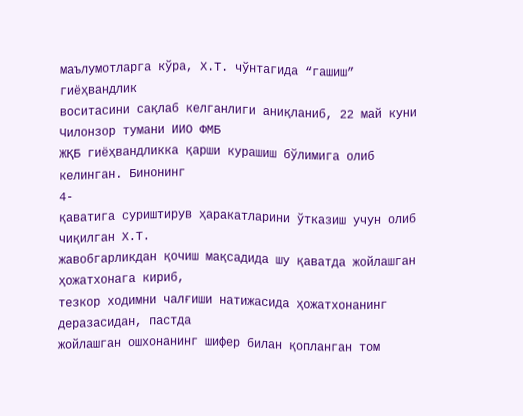маълумотларга кўра, Х.Т. чўнтагида “гашиш” гиёҳвандлик
воситасини сақлаб келганлиги аниқланиб, 22 май куни Чилонзор тумани ИИО ФМБ
ЖҚБ гиёҳвандликка қарши курашиш бўлимига олиб келинган. Бинонинг
4-
қаватига суриштирув ҳаракатларини ўтказиш учун олиб чиқилган Х.Т.
жавобгарликдан қочиш мақсадида шу қаватда жойлашган ҳожатхонага кириб,
тезкор ходимни чалғиши натижасида ҳожатхонанинг деразасидан, пастда
жойлашган ошхонанинг шифер билан қопланган том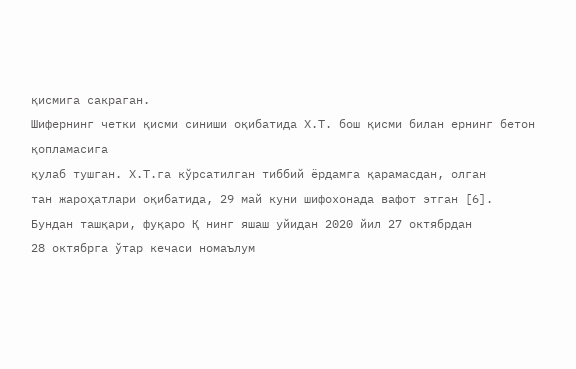қисмига сакраган.
Шифернинг четки қисми синиши оқибатида Х.Т. бош қисми билан ернинг бетон
қопламасига
қулаб тушган. Х.Т.га кўрсатилган тиббий ёрдамга қарамасдан, олган
тан жароҳатлари оқибатида, 29 май куни шифохонада вафот этган [6].
Бундан ташқари, фуқаро Қ нинг яшаш уйидан 2020 йил 27 октябрдан
28 октябрга ўтар кечаси номаълум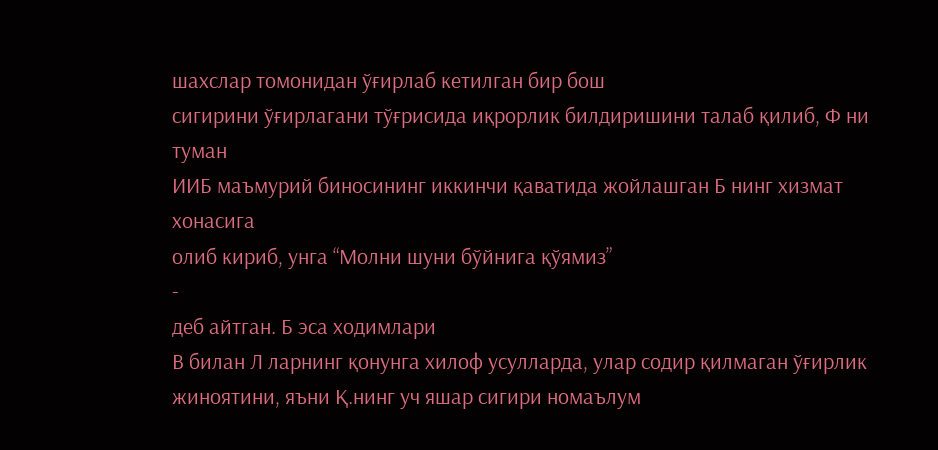шахслар томонидан ўғирлаб кетилган бир бош
сигирини ўғирлагани тўғрисида иқрорлик билдиришини талаб қилиб, Ф ни туман
ИИБ маъмурий биносининг иккинчи қаватида жойлашган Б нинг хизмат хонасига
олиб кириб, унга “Молни шуни бўйнига қўямиз”
-
деб айтган. Б эса ходимлари
В билан Л ларнинг қонунга хилоф усулларда, улар содир қилмаган ўғирлик
жиноятини, яъни Қ.нинг уч яшар сигири номаълум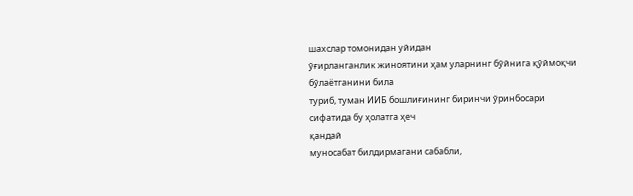шахслар томонидан уйидан
ўғирланганлик жиноятини ҳам уларнинг бўйнига қўймоқчи бўлаётганини била
туриб, туман ИИБ бошлиғининг биринчи ўринбосари сифатида бу ҳолатга ҳеч
қандай
муносабат билдирмагани сабабли,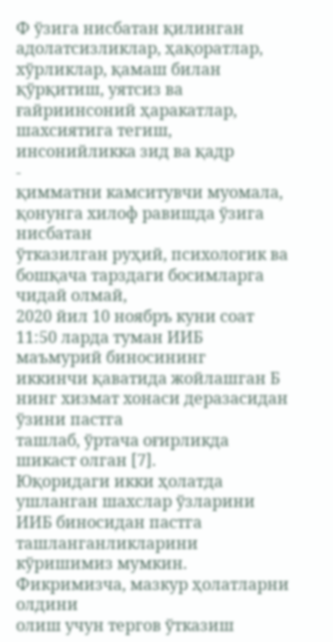Ф ўзига нисбатан қилинган
адолатсизликлар, ҳақоратлар, хўрликлар, қамаш билан қўрқитиш, уятсиз ва
ғайриинсоний ҳаракатлар, шахсиятига тегиш, инсонийликка зид ва қадр
-
қимматни камситувчи муомала, қонунга хилоф равишда ўзига нисбатан
ўтказилган руҳий, психологик ва бошқача тарздаги босимларга чидай олмай,
2020 йил 10 ноябръ куни соат 11:50 ларда туман ИИБ маъмурий биносининг
иккинчи қаватида жойлашган Б нинг хизмат хонаси деразасидан ўзини пастга
ташлаб, ўртача оғирликда шикаст олган [7].
Юқоридаги икки ҳолатда ушланган шахслар ўзларини ИИБ биносидан пастга
ташланганликларини кўришимиз мумкин. Фикримизча, мазкур ҳолатларни олдини
олиш учун тергов ўтказиш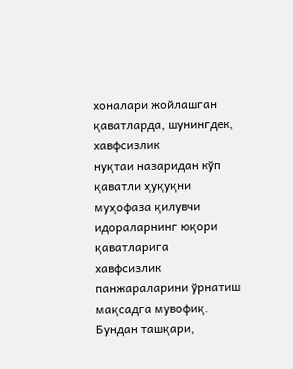хоналари жойлашган қаватларда, шунингдек, хавфсизлик
нуқтаи назаридан кўп қаватли ҳуқуқни муҳофаза қилувчи идораларнинг юқори
қаватларига
хавфсизлик панжараларини ўрнатиш мақсадга мувофиқ.
Бундан ташқари,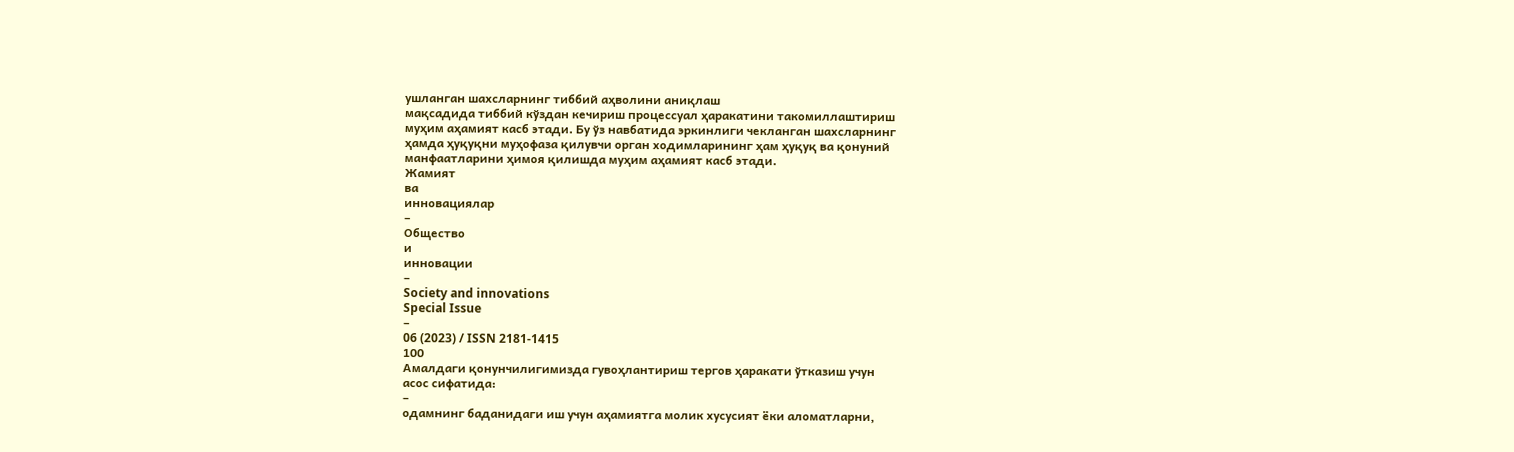ушланган шахсларнинг тиббий аҳволини аниқлаш
мақсадида тиббий кўздан кечириш процессуал ҳаракатини такомиллаштириш
муҳим аҳамият касб этади. Бу ўз навбатида эркинлиги чекланган шахсларнинг
ҳамда ҳуқуқни муҳофаза қилувчи орган ходимларининг ҳам ҳуқуқ ва қонуний
манфаатларини ҳимоя қилишда муҳим аҳамият касб этади.
Жамият
ва
инновациялар
–
Общество
и
инновации
–
Society and innovations
Special Issue
–
06 (2023) / ISSN 2181-1415
100
Амалдаги қонунчилигимизда гувоҳлантириш тергов ҳаракати ўтказиш учун
асос сифатида:
–
одамнинг баданидаги иш учун аҳамиятга молик хусусият ёки аломатларни,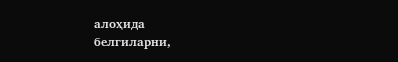алоҳида
белгиларни,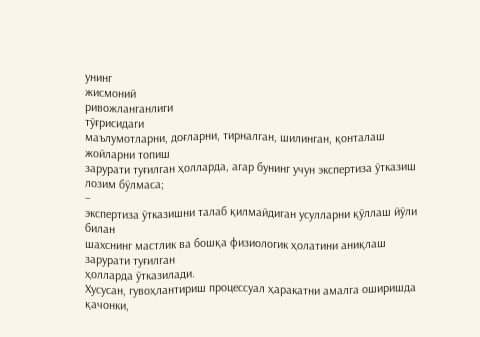унинг
жисмоний
ривожланганлиги
тўғрисидаги
маълумотларни, доғларни, тирналган, шилинган, қонталаш жойларни топиш
зарурати туғилган ҳолларда, агар бунинг учун экспертиза ўтказиш лозим бўлмаса;
–
экспертиза ўтказишни талаб қилмайдиган усулларни қўллаш йўли билан
шахснинг мастлик ва бошқа физиологик ҳолатини аниқлаш зарурати туғилган
ҳолларда ўтказилади.
Хусусан, гувоҳлантириш процессуал ҳаракатни амалга оширишда қачонки,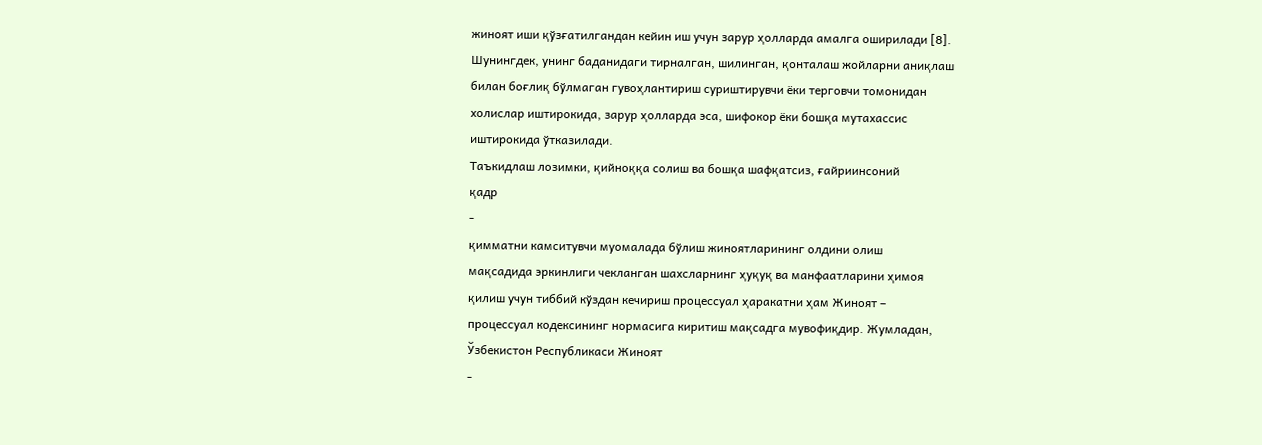жиноят иши қўзғатилгандан кейин иш учун зарур ҳолларда амалга оширилади [8].
Шунингдек, унинг баданидаги тирналган, шилинган, қонталаш жойларни аниқлаш
билан боғлиқ бўлмаган гувоҳлантириш суриштирувчи ёки терговчи томонидан
холислар иштирокида, зарур ҳолларда эса, шифокор ёки бошқа мутахассис
иштирокида ўтказилади.
Таъкидлаш лозимки, қийноққа солиш ва бошқа шафқатсиз, ғайриинсоний
қадр
-
қимматни камситувчи муомалада бўлиш жиноятларининг олдини олиш
мақсадида эркинлиги чекланган шахсларнинг ҳуқуқ ва манфаатларини ҳимоя
қилиш учун тиббий кўздан кечириш процессуал ҳаракатни ҳам Жиноят –
процессуал кодексининг нормасига киритиш мақсадга мувофиқдир. Жумладан,
Ўзбекистон Республикаси Жиноят
-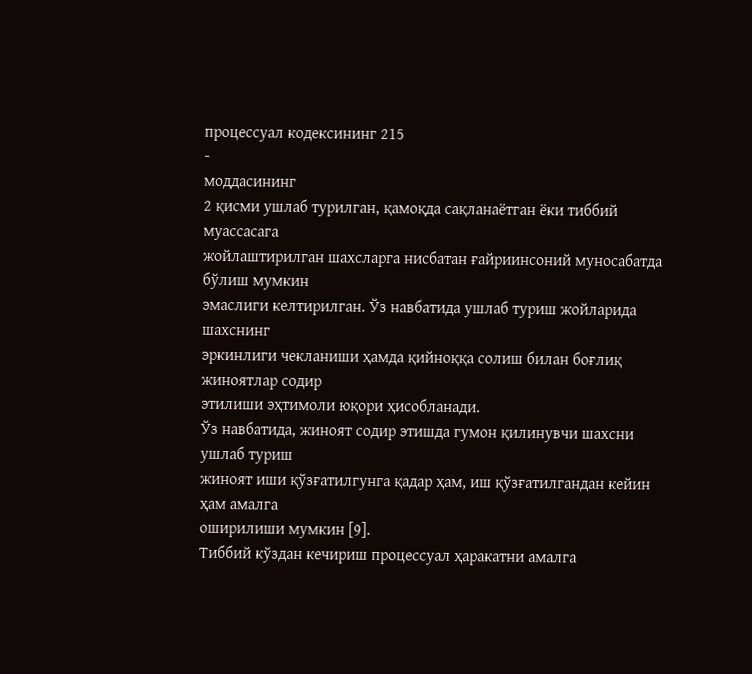процессуал кодексининг 215
-
моддасининг
2 қисми ушлаб турилган, қамоқда сақланаётган ёки тиббий муассасага
жойлаштирилган шахсларга нисбатан ғайриинсоний муносабатда бўлиш мумкин
эмаслиги келтирилган. Ўз навбатида ушлаб туриш жойларида шахснинг
эркинлиги чекланиши ҳамда қийноққа солиш билан боғлиқ жиноятлар содир
этилиши эҳтимоли юқори ҳисобланади.
Ўз навбатида, жиноят содир этишда гумон қилинувчи шахсни ушлаб туриш
жиноят иши қўзғатилгунга қадар ҳам, иш қўзғатилгандан кейин ҳам амалга
оширилиши мумкин [9].
Тиббий кўздан кечириш процессуал ҳаракатни амалга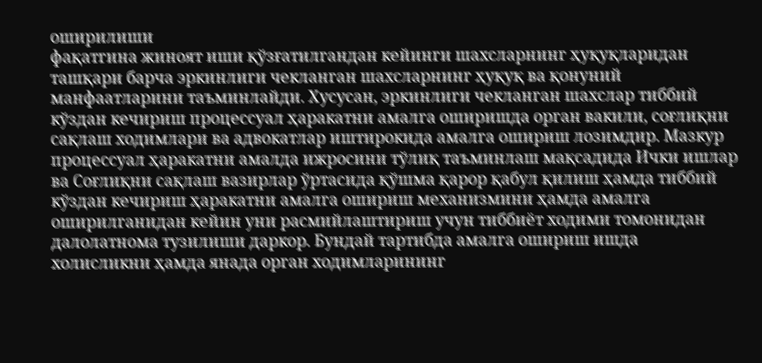оширилиши
фақатгина жиноят иши қўзғатилгандан кейинги шахсларнинг ҳуқуқларидан
ташқари барча эркинлиги чекланган шахсларнинг ҳуқуқ ва қонуний
манфаатларини таъминлайди. Хусусан, эркинлиги чекланган шахслар тиббий
кўздан кечириш процессуал ҳаракатни амалга оширишда орган вакили, соғлиқни
сақлаш ходимлари ва адвокатлар иштирокида амалга ошириш лозимдир. Мазкур
процессуал ҳаракатни амалда ижросини тўлиқ таъминлаш мақсадида Ички ишлар
ва Соғлиқни сақлаш вазирлар ўртасида қўшма қарор қабул қилиш ҳамда тиббий
кўздан кечириш ҳаракатни амалга ошириш механизмини ҳамда амалга
оширилганидан кейин уни расмийлаштириш учун тиббиёт ходими томонидан
далолатнома тузилиши даркор. Бундай тартибда амалга ошириш ишда
холисликни ҳамда янада орган ходимларининг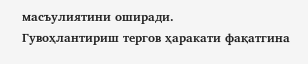масъулиятини оширади.
Гувоҳлантириш тергов ҳаракати фақатгина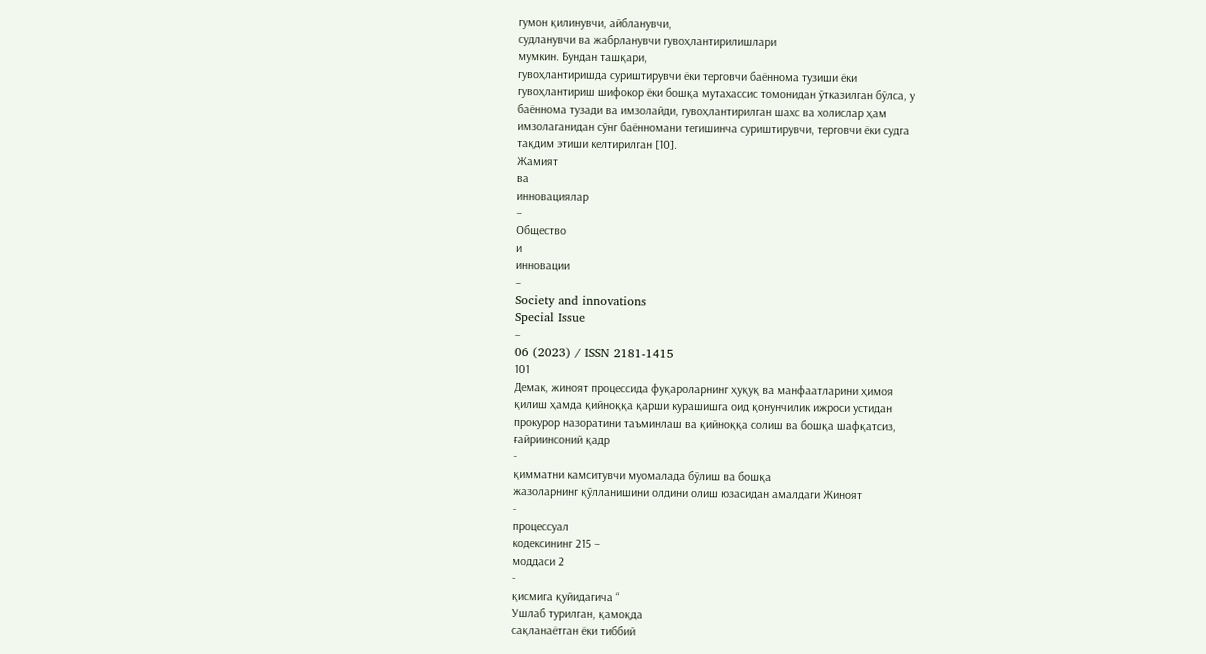гумон қилинувчи, айбланувчи,
судланувчи ва жабрланувчи гувоҳлантирилишлари
мумкин. Бундан ташқари,
гувоҳлантиришда суриштирувчи ёки терговчи баённома тузиши ёки
гувоҳлантириш шифокор ёки бошқа мутахассис томонидан ўтказилган бўлса, у
баённома тузади ва имзолайди, гувоҳлантирилган шахс ва холислар ҳам
имзолаганидан сўнг баённомани тегишинча суриштирувчи, терговчи ёки судга
тақдим этиши келтирилган [10].
Жамият
ва
инновациялар
–
Общество
и
инновации
–
Society and innovations
Special Issue
–
06 (2023) / ISSN 2181-1415
101
Демак, жиноят процессида фуқароларнинг ҳуқуқ ва манфаатларини ҳимоя
қилиш ҳамда қийноққа қарши курашишга оид қонунчилик ижроси устидан
прокурор назоратини таъминлаш ва қийноққа солиш ва бошқа шафқатсиз,
ғайриинсоний қадр
-
қимматни камситувчи муомалада бўлиш ва бошқа
жазоларнинг қўлланишини олдини олиш юзасидан амалдаги Жиноят
-
процессуал
кодексининг 215 –
моддаси 2
-
қисмига қуйидагича “
Ушлаб турилган, қамоқда
сақланаётган ёки тиббий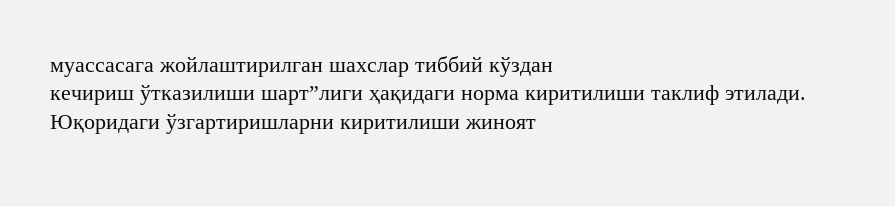муассасага жойлаштирилган шахслар тиббий кўздан
кечириш ўтказилиши шарт”лиги ҳақидаги норма киритилиши таклиф этилади.
Юқоридаги ўзгартиришларни киритилиши жиноят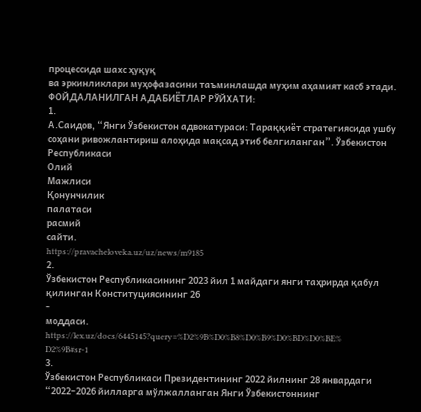процессида шахс ҳуқуқ
ва эркинликлари муҳофазасини таъминлашда муҳим аҳамият касб этади.
ФОЙДАЛАНИЛГАН АДАБИЁТЛАР РЎЙХАТИ:
1.
А.Саидов, “Янги Ўзбекистон адвокатураси: Тараққиёт стратегиясида ушбу
соҳани ривожлантириш алоҳида мақсад этиб белгиланган”. Ўзбекистон
Республикаси
Олий
Мажлиси
Қонунчилик
палатаси
расмий
сайти.
https://pravacheloveka.uz/uz/news/m9185
2.
Ўзбекистон Республикасининг 2023 йил 1 майдаги янги таҳрирда қабул
қилинган Конституциясининг 26
-
моддаси.
https://lex.uz/docs/6445145?query=%D2%9B%D0%B8%D0%B9%D0%BD%D0%BE%
D2%9B#sr-1
3.
Ўзбекистон Республикаси Президентининг 2022 йилнинг 28 январдаги
“2022–2026 йилларга мўлжалланган Янги Ўзбекистоннинг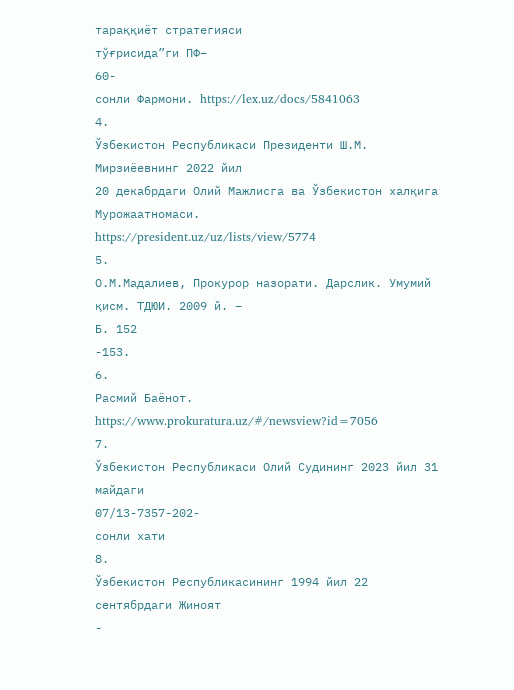тараққиёт стратегияси
тўғрисида”ги ПФ–
60-
сонли Фармони. https://lex.uz/docs/5841063
4.
Ўзбекистон Республикаси Президенти Ш.М. Мирзиёевнинг 2022 йил
20 декабрдаги Олий Мажлисга ва Ўзбекистон халқига Мурожаатномаси.
https://president.uz/uz/lists/view/5774
5.
О.М.Мадалиев, Прокурор назорати. Дарслик. Умумий қисм. ТДЮИ. 2009 й. –
Б. 152
-153.
6.
Расмий Баёнот. https://www.prokuratura.uz/#/newsview?id=7056
7.
Ўзбекистон Республикаси Олий Судининг 2023 йил 31 майдаги
07/13-7357-202-
сонли хати
8.
Ўзбекистон Республикасининг 1994 йил 22 сентябрдаги Жиноят
-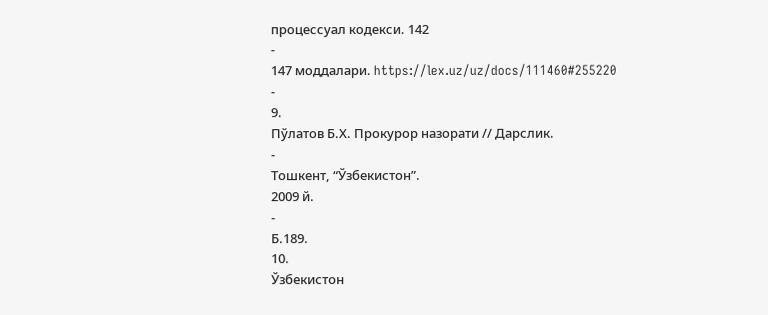процессуал кодекси. 142
-
147 моддалари. https://lex.uz/uz/docs/111460#255220
-
9.
Пўлатов Б.Х. Прокурор назорати // Дарслик.
-
Тошкент, “Ўзбекистон”.
2009 й.
-
Б.189.
10.
Ўзбекистон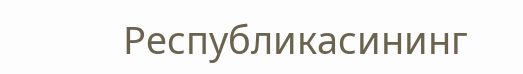Республикасининг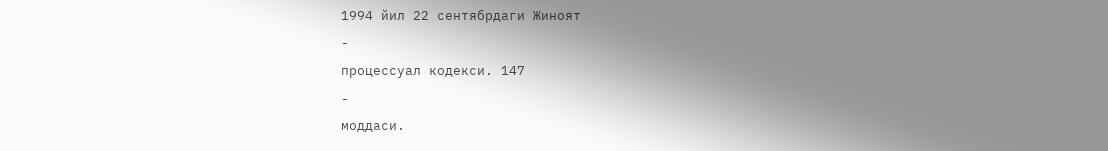1994 йил 22 сентябрдаги Жиноят
-
процессуал кодекси. 147
-
моддаси.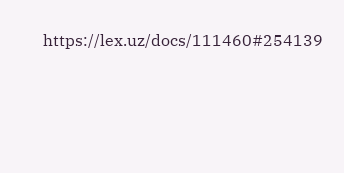https://lex.uz/docs/111460#254139